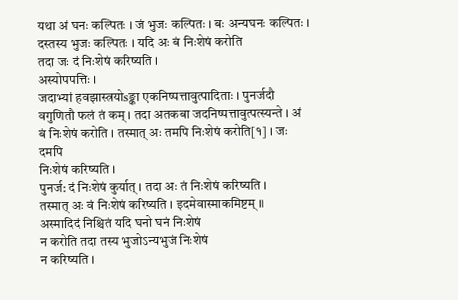यथा अं घनः कल्पितः । जं भुजः कल्पितः । बः अन्यघनः कल्पितः । दस्तस्य भुजः कल्पितः । यदि अः बं निःशेषं करोति
तदा जः दं निःशेषं करिष्यति ।
अस्योपपत्तिः ।
जदाभ्यां हवझास्त्रयोsङ्का एकनिष्पत्तावुत्पादिताः । पुनर्जदौ
वगुणितौ फलं तं कम् । तदा अतकबा जदनिष्पत्तावुत्पत्स्यन्ते । अं
बं निःशेषं करोति । तस्मात् अः तमपि निःशेषं करोति[१] । जः दमपि
निःशेषं करिष्यति ।
पुनर्ज: दं निःशेषं कुर्यात् । तदा अः तं निःशेषं करिष्यति ।
तस्मात् अः वं निःशेषं करिष्यति । इदमेवास्माकमिष्टम् ॥
अस्मादिदं निश्चितं यदि घनो घनं निःशेषं
न करोति तदा तस्य भुजोऽन्यभुजं निःशेषं
न करिष्यति ।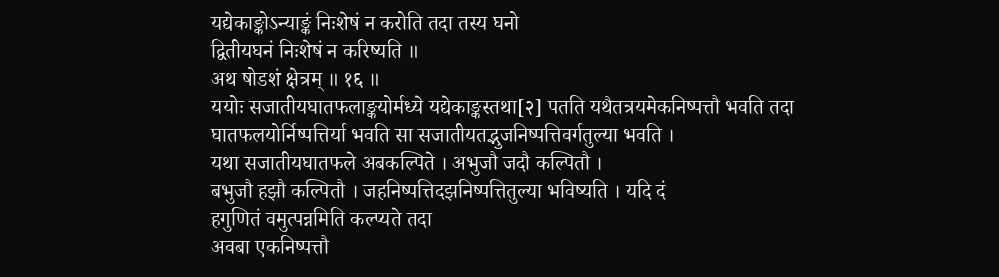यद्येकाङ्कोऽन्याङ्कं निःशेषं न करोति तदा तस्य घनो
द्वितीयघनं निःशेषं न करिष्यति ॥
अथ षोडशं क्षेत्रम् ॥ १६ ॥
ययोः सजातीयघातफलाङ्कयोर्मध्ये यद्येकाङ्कस्तथा[२] पतति यथैतत्रयमेकनिष्पत्तौ भवति तदा घातफलयोर्निष्पत्तिर्या भवति सा सजातीयतद्भुजनिष्पत्तिवर्गतुल्या भवति ।
यथा सजातीयघातफले अबकल्पिते । अभुजौ जदौ कल्पितौ ।
बभुजौ हझौ कल्पितौ । जहनिष्पत्तिदझनिष्पत्तितुल्या भविष्यति । यदि दं
हगुणितं वमुत्पन्नमिति कल्प्यते तदा
अवबा एकनिष्पत्तौ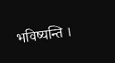भविष्यन्ति ।